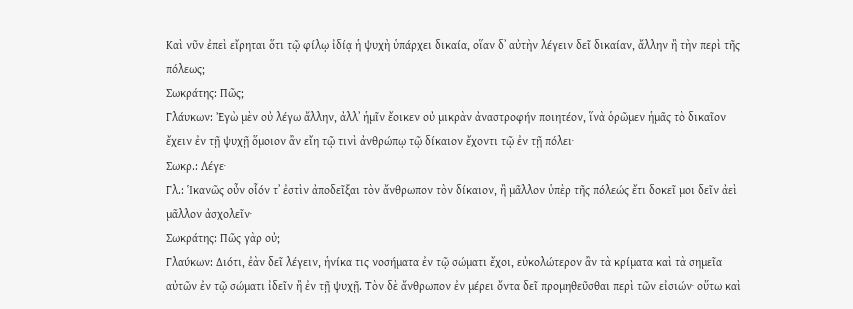Καὶ νῦν ἐπεὶ εἴρηται ὅτι τῷ φίλῳ ἰδίᾳ ἡ ψυχὴ ὑπάρχει δικαία, οἵαν δ᾽ αὐτὴν λέγειν δεῖ δικαίαν, ἄλλην ἢ τὴν περὶ τῆς πόλεως;
Σωκράτης: Πῶς;
Γλάυκων: Ἐγὼ μὲν οὐ λέγω ἄλλην, ἀλλ᾽ ἡμῖν ἔοικεν οὐ μικρὰν ἀναστροφήν ποιητέον, ἵνὰ ὁρῶμεν ἡμᾶς τὸ δικαῖον ἔχειν ἐν τῇ ψυχῇ ὅμοιον ἂν εἴη τῷ τινὶ ἀνθρώπῳ τῷ δίκαιον ἔχοντι τῷ ἐν τῇ πόλει·
Σωκρ.: Λέγε·
Γλ.: Ἱκανῶς οὖν οἷόν τ᾽ ἐστὶν ἀποδεῖξαι τὸν ἄνθρωπον τὸν δίκαιον, ἢ μᾶλλον ὑπὲρ τῆς πόλεώς ἔτι δοκεῖ μοι δεῖν ἀεὶ μᾶλλον ἀσχολεῖν·
Σωκράτης: Πῶς γὰρ οὐ;
Γλαύκων: Διότι, ἐὰν δεῖ λέγειν, ἡνίκα τις νοσήματα ἐν τῷ σώματι ἔχοι, εὐκολώτερον ἂν τὰ κρίματα καὶ τὰ σημεῖα αὐτῶν ἐν τῷ σώματι ἰδεῖν ἢ ἐν τῇ ψυχῇ. Τὸν δὲ ἄνθρωπον ἐν μέρει ὄντα δεῖ προμηθεῦσθαι περὶ τῶν εἰσιών· οὕτω καὶ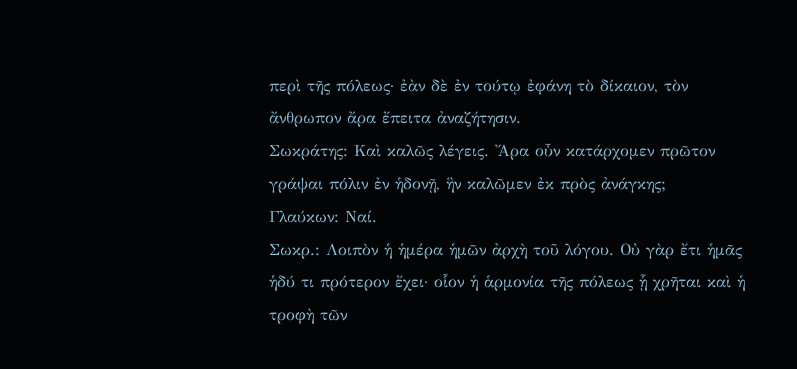περὶ τῆς πόλεως· ἐὰν δὲ ἐν τούτῳ ἐφάνη τὸ δίκαιον, τὸν ἄνθρωπον ἄρα ἔπειτα ἀναζήτησιν.
Σωκράτης: Καὶ καλῶς λέγεις. Ἄρα οὖν κατάρχομεν πρῶτον γράψαι πόλιν ἐν ἡδονῇ, ἣν καλῶμεν ἐκ πρὸς ἀνάγκης;
Γλαύκων: Ναί.
Σωκρ.: Λοιπὸν ἡ ἡμέρα ἡμῶν ἀρχὴ τοῦ λόγου. Οὐ γὰρ ἔτι ἡμᾶς ἡδύ τι πρότερον ἔχει· οἷον ἡ ἁρμονία τῆς πόλεως ᾗ χρῆται καὶ ἡ τροφὴ τῶν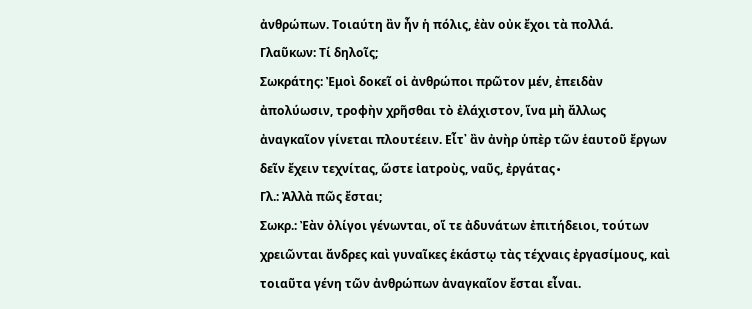ἀνθρώπων. Τοιαύτη ἂν ἦν ἡ πόλις, ἐὰν οὐκ ἔχοι τὰ πολλά.
Γλαῦκων: Τί δηλοῖς;
Σωκράτης: Ἐμοὶ δοκεῖ οἱ ἀνθρώποι πρῶτον μέν, ἐπειδὰν ἀπολύωσιν, τροφὴν χρῆσθαι τὸ ἐλάχιστον, ἵνα μὴ ἄλλως ἀναγκαῖον γίνεται πλουτέειν. Εἶτ᾽ ἂν ἀνὴρ ὑπὲρ τῶν ἑαυτοῦ ἔργων δεῖν ἔχειν τεχνίτας, ὥστε ἰατροὺς, ναῦς, ἐργάτας∙
Γλ.: Ἀλλὰ πῶς ἔσται;
Σωκρ.: Ἐὰν ὀλίγοι γένωνται, οἵ τε ἀδυνάτων ἐπιτήδειοι, τούτων χρειῶνται ἄνδρες καὶ γυναῖκες ἑκάστῳ τὰς τέχναις ἐργασίμους, καὶ τοιαῦτα γένη τῶν ἀνθρώπων ἀναγκαῖον ἔσται εἶναι.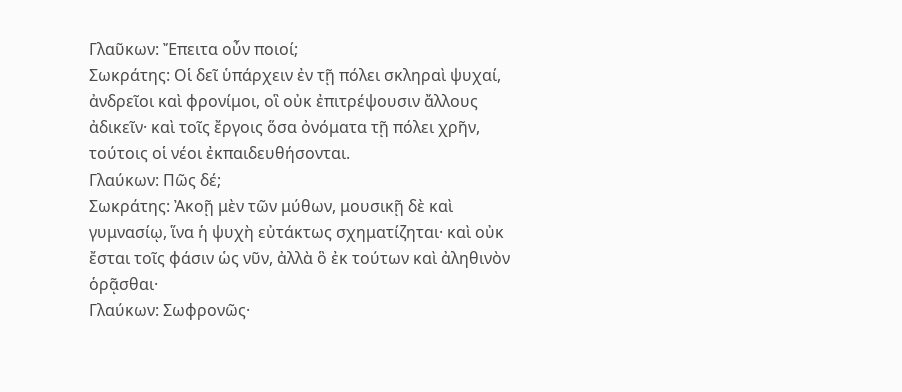Γλαῦκων: Ἔπειτα οὖν ποιοί;
Σωκράτης: Οἱ δεῖ ὑπάρχειν ἐν τῇ πόλει σκληραὶ ψυχαί, ἀνδρεῖοι καὶ φρονίμοι, οἳ οὐκ ἐπιτρέψουσιν ἄλλους ἀδικεῖν· καὶ τοῖς ἔργοις ὅσα ὀνόματα τῇ πόλει χρῆν, τούτοις οἱ νέοι ἐκπαιδευθήσονται.
Γλαύκων: Πῶς δέ;
Σωκράτης: Ἀκοῇ μὲν τῶν μύθων, μουσικῇ δὲ καὶ γυμνασίῳ, ἵνα ἡ ψυχὴ εὐτάκτως σχηματίζηται· καὶ οὐκ ἔσται τοῖς φάσιν ὡς νῦν, ἀλλὰ ὃ ἐκ τούτων καὶ ἀληθινὸν ὁρᾷσθαι·
Γλαύκων: Σωφρονῶς·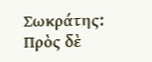Σωκράτης: Πρὸς δὲ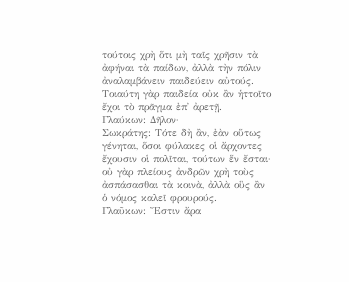τούτοις χρὴ ὅτι μὴ ταῖς χρῆσιν τὰ ἀφήναι τὰ παίδων, ἀλλὰ τὴν πόλιν ἀναλαμβάνειν παιδεύειν αὐτούς. Τοιαύτη γὰρ παιδεία οὐκ ἂν ἡττοῖτο ἔχοι τὸ πρᾶγμα ἐπ᾽ ἀρετῇ.
Γλαύκων: Δῆλον·
Σωκράτης: Τότε δὴ ἂν, ἐὰν οὕτως γένηται, ὅσοι φύλακες οἱ ἄρχοντες ἔχουσιν οἱ πολῖται, τούτων ἕν ἔσται· οὐ γὰρ πλείους ἀνδρῶν χρὴ τοὺς ἀσπάσασθαι τὰ κοινὰ, ἀλλὰ οὓς ἂν ὁ νόμος καλεῖ φρουρούς.
Γλαῦκων: Ἔστιν ἄρα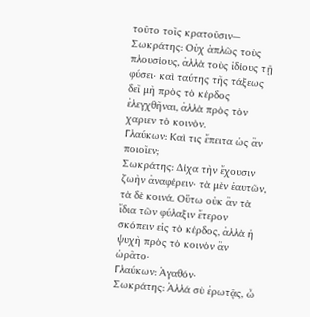τοῦτο τοῖς κρατοῦσιν—
Σωκράτης: Οὐχ ἁπλῶς τοὺς πλουσίους, ἀλλὰ τοὺς ἰδίους τῇ φύσει· καὶ ταύτης τῆς τάξεως δεῖ μὴ πρὸς τὸ κέρδος ἐλεγχθῆναι, ἀλλὰ πρὸς τὸν χαριεν τὸ κοινὸν.
Γλαύκων: Καὶ τις ἔπειτα ὡς ἂν ποιοῖεν;
Σωκράτης: Δίχα τὴν ἔχουσιν ζωὴν ἀναφέρειν· τὰ μὲν ἑαυτῶν, τὰ δὲ κοινά. Οὕτω οὐκ ἂν τὰ ἴδια τῶν φύλαξιν ἔτερον σκόπειν εἰς τὸ κέρδος, ἀλλὰ ἡ ψυχὴ πρὸς τὸ κοινὸν ἂν ὡρᾶτο·
Γλαύκων: Ἀγαθόν·
Σωκράτης: Ἀλλά σὺ ἐρωτᾷς, ὦ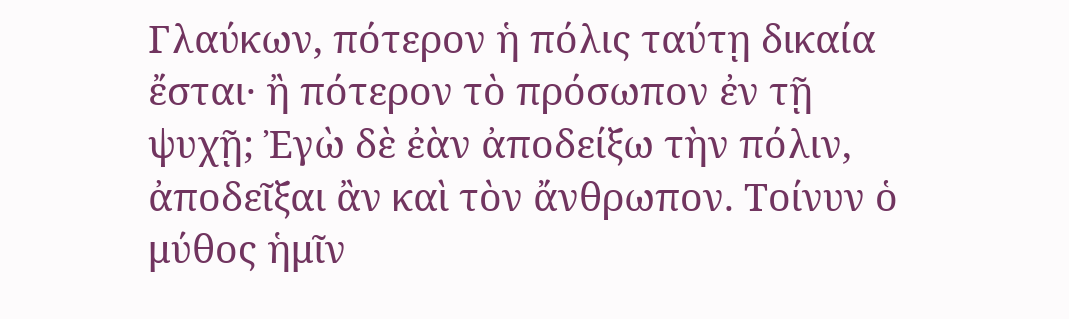Γλαύκων, πότερον ἡ πόλις ταύτῃ δικαία ἔσται· ἢ πότερον τὸ πρόσωπον ἐν τῇ ψυχῇ; Ἐγὼ δὲ ἐὰν ἀποδείξω τὴν πόλιν, ἀποδεῖξαι ἂν καὶ τὸν ἄνθρωπον. Τοίνυν ὁ μύθος ἡμῖν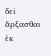δεῖ ἄρξασθαι ἐκ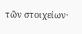τῶν στοιχείων·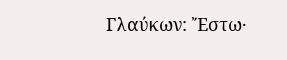Γλαύκων: Ἔστω·